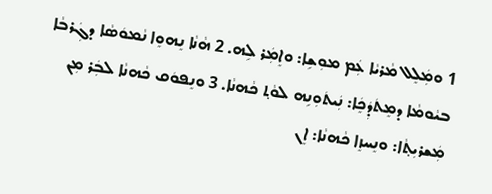1 ܘܡܲܠܸܠ ܡܵܪܝܵܐ ܥܲܡ ܡܘܼܫܹܐ: ܘܐܸܡܲܪ ܠܹܗ. 2 ܗܵܢܵܐ ܢܸܗܘܸܐ ܢܵܡܘܿܣܵܐ ܕܓܲܪܒܵܐ ܒܝܵܘܡܵܐ ܕܡܸܬܿܕܲܟܸܿܐ: ܢܲܝܬܿܘܼܢܹܗ ܠܘܵܬ݂ ܟܵܗܢܵܐ. 3 ܘܢܸܦܘܿܩ ܟܵܗܢܵܐ ܠܒܲܪ ܡܼܢ ܡܲܫܪܝܼܬ݂ܵܐ: ܘܢܸܚܙܸܐ ܟܵܗܢܵܐ: ܐܸܢ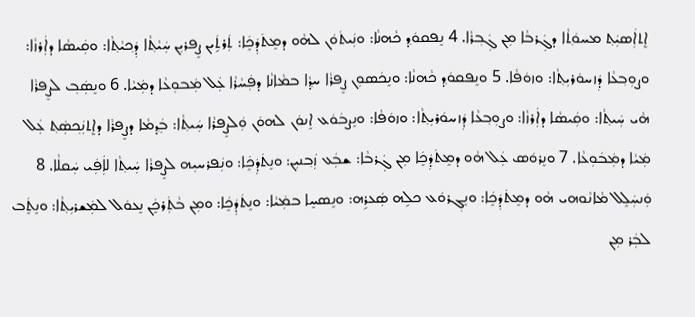ܐܸܬ݂ܐܲܣܝܲܬ݂ ܡܚܘܿܬ݂ܵܐ ܕܓܲܪܒܵܐ ܡܼܢ ܓܲܒ݂ܪܵܐ. 4 ܢܸܦܩܘܿܕ݂ ܟܵܗܢܵܐ: ܘܢܲܝܬܿܘܿܢ ܠܗܵܘ ܕܡܸܬܿܕܲܟܸܿܐ: ܬܲܪܬܹܿܝܢ ܨܸܦܪܝܼܢ ܚܲܝܵܬ݂ܵܐ ܕܲܟ݂ܝܵܬ݂ܵܐ: ܘܩܲܝܣܵܐ ܕܐܲܪܙܵܐ: ܘܨܘܼܒ݂ܥܵܐ ܕܲܙܚܘܿܪܝܼܬ݂ܵܐ: ܘܙܘܿܦܵܐ. 5 ܘܢܸܦܩܘܿܕ݂ ܟܵܗܢܵܐ: ܘܢܸܟܿܣܘܼܢ ܨܸܦܪܵܐ ܚܕ݂ܵܐ ܒܡܵܐܢܵܐ ܕܦܲܚܵܪܵܐ ܥܲܠ ܡܲܒܘܼܥܵܐ ܕܡܲܝܵܐ. 6 ܘܢܸܣܲܒ݂ ܠܨܸܦܪܵܐ ܗܵܝ ܚܲܝܬ݂ܵܐ: ܘܩܲܝܣܵܐ ܕܐܲܪܙܵܐ: ܘܨܘܼܒ݂ܥܵܐ ܕܲܙܚܘܿܪܝܼܬ݂ܵܐ: ܘܙܘܿܦܵܐ: ܘܢܸܨܒܿܘܿܥ ܐܸܢܘܿܢ ܠܗܘܿܢ ܘܲܠܨܸܦܪܵܐ ܚܲܝܬ݂ܵܐ: ܒܲܕ݂ܡܵܐ ܕܨܸܦܪܵܐ ܕܐܸܬ݂ܢܲܟ݂ܣܲܬ݂ ܥܲܠ ܡܲܝܵܐ ܕܡܲܒܿܘܼܥܵܐ. 7 ܘܢܸܪܘܿܣ ܥܲܠ ܗܵܘ ܕܡܸܬܿܕܲܟܸܿܐ ܡܼܢ ܓܲܪܒܵܐ: ܫܒܲܥ ܙܲܒ݂ܢܝܼܢ: ܘܢܸܬܿܕܲܟܸܿܐ: ܘܢܲܦܪܚܝܼܗ ܠܨܸܦܪܵܐ ܚܲܝܬ݂ܵܐ ܠܐܲܦܲܝ ܚܲܩܠܵܐ. 8 ܘܲܢܚܲܠܸܠ ܡܵܐܢܵܘܗܝ ܗܵܘ ܕܡܸܬܿܕܲܟܸܿܐ: ܘܢܸܓ݂ܪܘܿܥ ܟܠܹܗ ܣܲܥܪܹܗ: ܘܢܸܣܚܸܐ ܒܡܲܝܵܐ: ܘܢܸܬܿܕܲܟܸܿܐ: ܘܡܼܢ ܒܵܬܲܪܟܸܿܢ ܢܸܥܘܿܠ ܠܡܲܫܪܝܼܬ݂ܵܐ: ܘܢܸܬܸܿܒ ܠܒܲܪ ܡܼܢ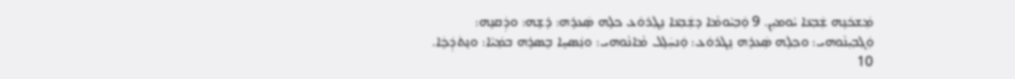ܡܲܫܟܿܢܹܗ ܫܲܒ݂ܥܵܐ ܝܵܘܡܝܼܢ. 9 ܘܲܒ݂ܝܵܘܡܵܐ ܕܫܲܒ݂ܥܵܐ ܢܸܓ݂ܪܘܿܥ ܟܠܹܗ ܣܲܥܪܹܗ: ܪܹܫܹܗ: ܘܕܲܩܢܹܗ: ܘܲܓ݂ܒ݂ܝܼܢܵܘܗܝ: ܘܟ݂ܠܹܗ ܣܲܥܪܹܗ ܢܸܓܪܘܿܥ: ܘܲܢܚܲܠܸܠ ܡܵܐܢܵܘܗܝ: ܘܢܲܣܚܸܐ ܒܸܣܪܹܗ ܒܡܲܝܵܐ: ܘܢܸܬܿܕܲܟܸܿܐ. 10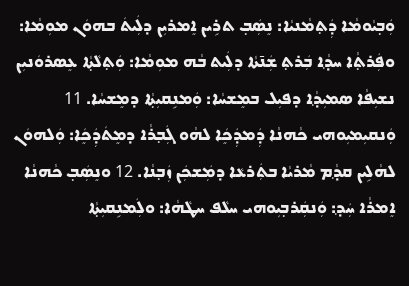ܘܲܒ݂ܝܵܘܡܵܐ ܕܲܬ݂ܡܵܢܝܵܐ: ܢܸܣܲܒ݂ ܬܪܹܝܢ ܐܸܡܪܝܼܢ ܕܠܲܝܬܿ ܒܗܘܿܢ ܡܘܼܡܵܐ: ܘܦܲܪܬ݂ܵܐ ܚܕ݂ܵܐ ܒܲܪܬ݂ ܫܲܢ̄ܬܵܐ ܕܠܲܝܬ ܒܵܗ ܡܘܼܡܵܐ: ܘܲܬ݂ܠܵܬ݂ܵܐ ܥܸܣܪܘܿܢܝܼܢ ܢܫܝܼܦܵܐ ܣܡܝܼܕ݂ܵܐ ܕܦܝܼܠ ܒܡܸܫܚܵܐ: ܘܲܡܢܹܩܝܼܬ݂ܵܐ ܕܡܸܫܚܵܐ. 11 ܘܲܢܩܝܼܡܝܼܘܗܝ ܟܵܗܢܵܐ ܕܲܡܕܲܟܸܿܐ ܠܗܵܘ ܓܲܒ݂ܪܵܐ ܕܡܸܬܿܕܲܟܸܿܐ: ܘܲܠܗܘܿܢ ܠܗܵܠܹܝܢ ܩܕ݂ܵܡ ܡܵܪܝܵܐ ܒܬܲܪܥܵܐ ܕܡܲܫܟܲܢ ܙܲܒ݂ܢܵܐ. 12 ܘܢܸܣܲܒ݂ ܟܵܗܢܵܐ ܐܸܡܪܵܐ ܚܲܕ݂: ܘܲܢܩܲܪܒ݂ܝܼܘܗܝ ܚܠܵܦ ܚܛܵܗܵܐ: ܘܠܲܡܢܹܩܝܼܬ݂ܵܐ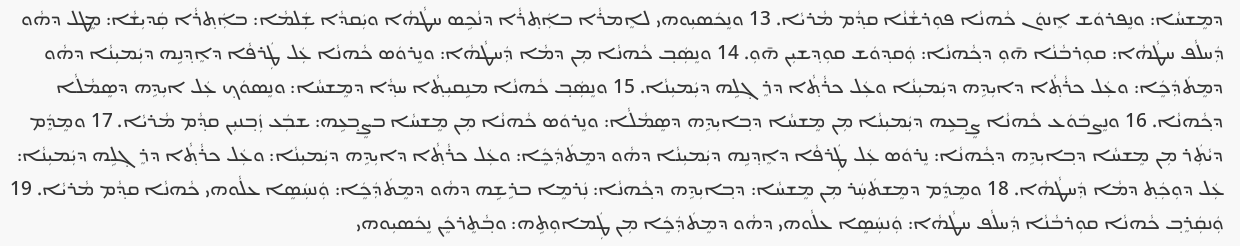ܕܡܸܫܚܵܐ: ܘܢܸܦܪܘܿܫ ܐܸܢܘܿܢ ܟܵܗܢܵܐ ܦܘܼܪܫܵܢܵܐ ܩܕ݂ܵܡ ܡܵܪܝܵܐ. 13 ܘܢܸܟܿܣܝܼܘܗܝ ܠܐܸܡܪܵܐ ܒܐܲܬ݂ܪܵܐ ܕܢܵܟܹܣ ܚܛܵܗܵܐ ܘܝܲܩܕܵܐ ܫܲܠܡܵܐ: ܒܐܲܬ݂ܪܵܐ ܩܲܕܝܼܫܵܐ: ܡܸܛܠ ܕܗܵܘ ܕܲܚܠܵܦ ܚܛܵܗܵܐ: ܩܘܼܪܒܵܢܵܐ ܗ̄ܘܼ ܕܟ݂ܵܗܢܵܐ: ܘܲܩܕ݂ܘܿܫ ܩܘܼܕ݂ܫܝܼܢ ܗ̄ܘܼ. 14 ܘܢܸܣܲܒ݂ ܟܵܗܢܵܐ ܡܼܢ ܕܡܵܐ ܕܲܚܛܵܗܵܐ: ܘܢܸܪܘܿܣ ܟܵܗܢܵܐ ܥܲܠ ܛܲܪܦܵܐ ܕܐܸܕ݂ܢܹܗ ܕܝܲܡܝܼܢܵܐ ܕܗܵܘ ܕܡܸܬܿܕܲܟܸܿܐ: ܘܥܲܠ ܟܪܵܬ݂ܵܐ ܕܐܝܼܕܹܗ ܕܝܲܡܝܼܢܵܐ ܘܥܲܠ ܟܪܵܬ݂ܵܐ ܕܪܸܓ݂ܠܹܗ ܕܝܲܡܝܼܢܵܐ. 15 ܘܢܸܣܲܒ݂ ܟܵܗܢܵܐ ܡܢܹܩܝܼܬ݂ܵܐ ܚܕ݂ܵܐ ܕܡܸܫܚܵܐ: ܘܢܸܣܘܿܟ݂ ܥܲܠ ܐܝܼܕܹܗ ܕܣܸܡܵܠܵܐ ܕܟ݂ܵܗܢܵܐ. 16 ܘܢܸܨܒܿܘܿܥ ܟܵܗܢܵܐ ܨܸܒ݂ܥܹܗ ܕܝܲܡܝܼܢܵܐ ܡܼܢ ܡܸܫܚܵܐ ܕܒ݂ܐܝܼܕܹܗ ܕܣܸܡܵܠܵܐ: ܘܢܸܪܘܿܣ ܟܵܗܢܵܐ ܡܼܢ ܡܸܫܚܵܐ ܒܨܸܒ݂ܥܹܗ: ܫܒܲܥ ܙܲܒ݂ܢܝܼܢ ܩܕ݂ܵܡ ܡܵܪܝܵܐ. 17 ܘܡܸܕܸܿܡ ܕܝܵܬܲܪ ܡܼܢ ܡܸܫܚܵܐ ܕܒ݂ܐܝܼܕܹܗ ܕܟ݂ܵܗܢܵܐ: ܢܸܪܘܿܣ ܥܲܠ ܛܲܪܦܵܐ ܕܐܸܕ݂ܢܹܗ ܕܝܲܡܝܼܢܵܐ ܕܗܵܘ ܕܡܸܬܿܕܲܟܸܿܐ: ܘܥܲܠ ܟܪܵܬ݂ܵܐ ܕܐܝܼܕܹܗ ܕܝܲܡܝܼܢܵܐ: ܘܥܲܠ ܟܪܵܬ݂ܵܐ ܕܪܸܓ݂ܠܹܗ ܕܝܲܡܝܼܢܵܐ: ܥܲܠ ܕܘܼܟܲܬ݂ ܕܡܵܐ ܕܲܚܛܵܗܵܐ. 18 ܘܡܸܕܸܿܡ ܕܡܸܫܬܿܚܲܪ ܡܼܢ ܡܸܫܚܵܐ: ܕܒ݂ܐܝܼܕܹܗ ܕܟ݂ܵܗܢܵܐ: ܢܲܪܡܸܐ ܒܪܹܫܹܗ ܕܗܵܘ ܕܡܸܬܿܕܲܟܸܿܐ: ܘܲܢܚܲܣܸܐ ܥܠܵܘܗܝ ܟܵܗܢܵܐ ܩܕ݂ܵܡ ܡܵܪܝܵܐ. 19 ܘܲܢܩܲܪܸܒ݂ ܟܵܗܢܵܐ ܩܘܼܪܒܵܢܵܐ ܕܲܚܠܵܦ ܚܛܵܗܵܐ: ܘܲܢܚܲܣܸܐ ܥܠܵܘܗܝ ܕܗܵܘ ܕܡܸܬܿܕܲܟܸܿܐ ܡܼܢ ܛܲܡܐܘܼܬܹܗ: ܘܒ݂ܵܬܸܪܟܸܿܢ ܢܸܟܿܣܝܼܘܗܝ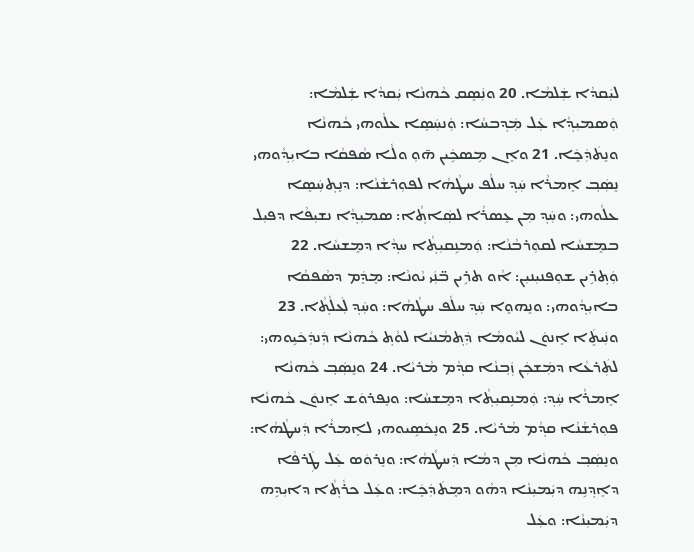ܠܝܲܩܕܵܐ ܫܲܠܡܵܐ. 20 ܘܢܲܣܸܩ ܟܵܗܢܵܐ ܝܲܩܕܵܐ ܫܲܠܡܵܐ: ܘܲܣܡܝܼܕ݂ܵܐ ܥܲܠ ܡܲܕ݂ܒܚܵܐ: ܘܲܢܚܲܣܸܐ ܥܠܵܘܗܝ ܟܵܗܢܵܐ ܘܢܸܬܿܕܲܟܸܿܐ. 21 ܘܐܸܢ ܡܹܣܟܹܿܝܢ ܗ̄ܘܼ ܘܠܵܐ ܣܵܦܩܵܐ ܒܐܝܼܕ݂ܵܘܗܝ ܢܸܣܲܒ݂ ܐܸܡܪܵܐ ܚܲܕ݂ ܚܠܵܦ ܚܛܵܗܵܐ ܠܦܘܼܪܫܵܢܵܐ: ܕܢܸܬ݂ܚܲܣܸܐ ܥܠܵܘܗܝ: ܘܚܲܕ݂ ܡܼܢ ܥܸܣܪܵܐ ܠܣܲܐܬ݂ܵܐ: ܣܡܝܼܕ݂ܵܐ ܢܫܝܼܦܵܐ ܕܦܝܼܠ ܒܡܸܫܚܵܐ ܠܩܘܼܪܒܵܢܵܐ: ܘܲܡܢܹܩܝܼܬ݂ܵܐ ܚܕ݂ܵܐ ܕܡܸܫܚܵܐ. 22 ܘܲܬ݂ܪܹܝܢ ܫܘܼܦܢܝܼܢܝܼܢ: ܐܵܘ ܬܪܹܝܢ ܒ̈ܢܲܝ ܝܵܘܢܵܐ: ܡܸܕܸܿܡ ܕܣܵܦܩܵܐ ܒܐܝܼܕ݂ܵܘܗܝ: ܘܢܸܗܘܸܐ ܚܲܕ݂ ܚܠܵܦ ܚܛܵܗܵܐ: ܘܚܲܕ݂ ܠܲܥܠܵܬ݂ܵܐ. 23 ܘܢܲܝܬܸܿܐ ܐܸܢܘܿܢ ܠܝܵܘܡܵܐ ܕܲܬ݂ܡܵܢܝܵܐ ܠܘܵܬ݂ ܟܵܗܢܵܐ ܕܲܢܕܲܟܿܝܹܘܗܝ: ܠܬܲܪܥܵܐ ܕܡܲܫܟܲܢ ܙܲܒ݂ܢܵܐ ܩܕ݂ܵܡ ܡܵܪܝܵܐ. 24 ܘܢܸܣܲܒ݂ ܟܵܗܢܵܐ ܐܸܡܪܵܐ ܚܲܕ݂: ܘܲܡܢܹܩܝܼܬ݂ܵܐ ܕܡܸܫܚܵܐ: ܘܢܸܦܪܘܿܫ ܐܸܢܘܿܢ ܟܵܗܢܵܐ ܦܘܼܪܫܵܢܵܐ ܩܕ݂ܵܡ ܡܵܪܝܵܐ. 25 ܘܢܸܟܿܣܹܝܘܗܝ ܠܐܸܡܪܵܐ ܕܲܚܛܵܗܵܐ: ܘܢܸܣܲܒ݂ ܟܵܗܢܵܐ ܡܼܢ ܕܡܵܐ ܕܲܚܛܵܗܵܐ: ܘܢܸܪܘܿܣ ܥܲܠ ܛܲܪܦܵܐ ܕܐܸܕ݂ܢܹܗ ܕܝܲܡܝܼܢܵܐ ܕܗܵܘ ܕܡܸܬܿܕܲܟܸܿܐ: ܘܥܲܠ ܟܪܵܬ݂ܵܐ ܕܐܝܼܕܹܗ ܕܝܲܡܝܼܢܵܐ: ܘܥܲܠ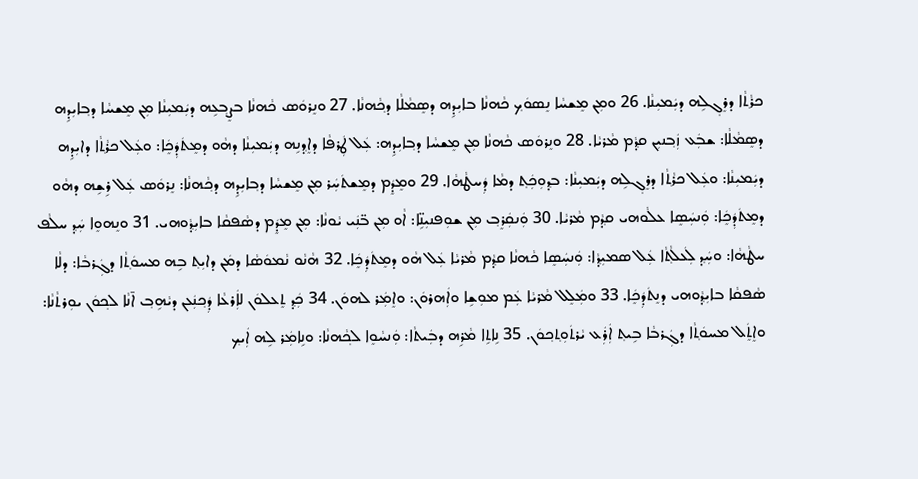ܟܪܵܬ݂ܵܐ ܕܪܸܓ݂ܠܹܗ ܕܝܲܡܝܼܢܵܐ. 26 ܘܡܼܢ ܡܸܫܚܵܐ ܢܸܣܘܿܟ݂ ܟܵܗܢܵܐ ܒܐܝܼܕܹܗ ܕܣܸܡܵܠܵܐ ܕܟ݂ܵܗܢܵܐ. 27 ܘܢܸܪܘܿܣ ܟܵܗܢܵܐ ܒܨܸܒ݂ܥܹܗ ܕܝܲܡܝܼܢܵܐ ܡܼܢ ܡܸܫܚܵܐ ܕܒ݂ܐܝܼܕܹܗ ܕܣܸܡܵܠܵܐ: ܫܒܲܥ ܙܲܒ݂ܢܝܼܢ ܩܕ݂ܵܡ ܡܵܪܝܵܐ. 28 ܘܢܸܪܘܿܣ ܟܵܗܢܵܐ ܡܼܢ ܡܸܫܚܵܐ ܕܒ݂ܐܝܼܕܹܗ: ܥܲܠ ܛܲܪܦܵܐ ܕܐܸܕ݂ܢܹܗ ܕܝܲܡܝܼܢܵܐ ܕܗܵܘ ܕܡܸܬܿܕܲܟܸܿܐ: ܘܥܲܠ ܟܪܵܬ݂ܵܐ ܕܐܝܼܕܹܗ ܕܝܲܡܝܼܢܵܐ: ܘܥܲܠ ܟܪܵܬ݂ܵܐ ܕܪܸܓ݂ܠܹܗ ܕܝܲܡܝܼܢܵܐ: ܒܕ݂ܘܼܟܲܬ݂ ܕܡܵܐ ܕܲܚܛܵܗܵܐ. 29 ܘܡܸܕܸܿܡ ܕܡܸܫܬܿܚܲܪ ܡܼܢ ܡܸܫܚܵܐ ܕܒ݂ܐܝܼܕܹܗ ܕܟ݂ܵܗܢܵܐ: ܢܸܪܘܿܣ ܥܲܠ ܪܹܫܹܗ ܕܗܵܘ ܕܡܸܬܿܕܲܟܸܿܐ: ܘܲܢܚܲܣܸܐ ܥܠܵܘܗܝ ܩܕ݂ܵܡ ܡܵܪܝܵܐ. 30 ܘܲܢܩܲܪܸܒ݂ ܡܼܢ ܫܘܼܦܢܝܼܢܹ̈ܐ: ܐܵܘ ܡܼܢ ܒ̈ܢܲܝ ܝܵܘܢܵܐ: ܡܼܢ ܡܸܕܸܿܡ ܕܣܵܦܩܵܐ ܒܐܝܼܕ݂ܵܘܗܝ. 31 ܘܢܸܗܘܸܐ ܚܲܕ݂ ܚܠܵܦ ܚܛܵܗܵܐ: ܘܚܲܕ݂ ܠܲܥܠܵܬ݂ܵܐ ܥܲܠ ܣܡܝܼܕ݂ܵܐ: ܘܲܢܚܲܣܸܐ ܟܵܗܢܵܐ ܩܕ݂ܵܡ ܡܵܪܝܵܐ ܥܲܠ ܗܵܘ ܕܡܸܬܿܕܲܟܸܿܐ. 32 ܗܵܢܵܘ ܢܵܡܘܿܣܵܐ ܕܡܿܢ ܕܐܝܼܬ݂ ܒܹܗ ܡܚܘܿܬ݂ܵܐ ܕܓܲܪܒܵܐ: ܕܠܵܐ ܣܵܦܩܵܐ ܒܐܝܼܕ݂ܵܘܗܝ ܕܢܸܬܿܕܲܟܸܿܐ. 33 ܘܡܲܠܸܠ ܡܵܪܝܵܐ ܥܲܡ ܡܘܼܫܹܐ ܘܐܲܗܪܘܿܢ: ܘܐܸܡܲܪ ܠܗܘܿܢ. 34 ܟܲܕ݂ ܬܸܥܠܘܿܢ ܠܐܲܪܥܵܐ ܕܲܟ݂ܢܲܥܢ ܕܝܵܗܹܒ݂ ܐ̄ܢܵܐ ܠܟ݂ܘܿܢ ܝܘܼܪܬܵܢܵܐ: ܘܐܸܬܸܿܠ ܡܚܘܿܬ݂ܵܐ ܕܓܲܪܒܵܐ ܒܹܝܬ݂ ܐܲܪܲܥ ܝܵܪܬܿܘܼܬ݂ܟ݂ܘܿܢ. 35 ܢܹܐܬܹܐ ܡܵܪܹܗ ܕܒܲܝܬܵܐ: ܘܲܢܚܵܘܸܐ ܠܟ݂ܵܗܢܵܐ: ܘܢܹܐܡܲܪ ܠܹܗ ܐܲܝܟ݂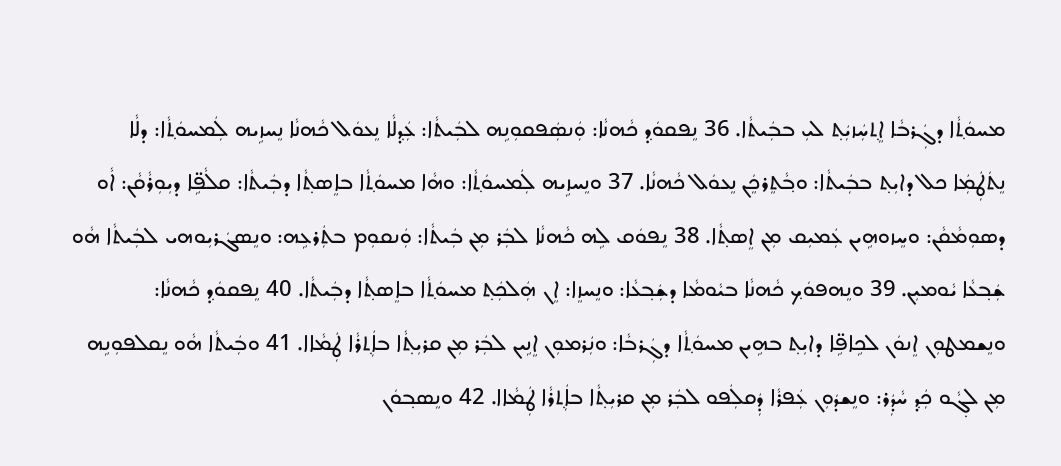ܡܚܘܿܬ݂ܵܐ ܕܓܲܪܒܵܐ ܐܸܬ݂ܚܲܙܝܲܬ݂ ܠܝܼ ܒܒܲܝܬܵܐ. 36 ܢܸܦܩܘܿܕ݂ ܟܵܗܢܵܐ: ܘܲܢܣܲܦܩܘܼܢܹܗ ܠܒܲܝܬܵܐ: ܥܲܕ݂ܠܵܐ ܢܸܥܘܿܠ ܟܵܗܢܵܐ ܢܸܚܙܹܝܗ ܠܲܡܚܘܿܬ݂ܵܐ: ܕܠܵܐ ܢܸܬܿܛܲܡܲܐ ܟܠ ܕܐܝܼܬ݂ ܒܒܲܝܬܵܐ: ܘܒ݂ܵܬܸܪܟܸܿܢ ܢܸܥܘܿܠ ܟܵܗܢܵܐ. 37 ܘܢܸܚܙܹܝܗ ܠܲܡܚܘܿܬ݂ܵܐ: ܘܗܵܐ ܡܚܘܿܬ݂ܵܐ ܒܐܸܣܬ݂ܵܐ ܕܒܲܝܬܵܐ: ܩܠܵܦܹ̈ܐ ܕܝܼܘܼܪܵܩܵܢ: ܐܵܘ ܕܣܘܼܡܵܩܵܢ: ܘܚܸܙܘܗܹܝܢ ܥܲܡܝܼܩ ܡܼܢ ܐܸܣܬ݂ܵܐ. 38 ܢܸܦܘܿܩ ܠܹܗ ܟܵܗܢܵܐ ܠܒܲܪ ܡܼܢ ܒܲܝܬܵܐ: ܘܲܢܩܘܼܡ ܒܬܲܪܥܹܗ: ܘܢܸܣܓܿܪܝܼܘܗܝ ܠܒܲܝܬܵܐ ܗܵܘ ܫܲܒ݂ܥܵܐ ܝܵܘܡܝܼܢ. 39 ܘܢܸܗܦܘܿܟ݂ ܟܵܗܢܵܐ ܒܝܵܘܡܵܐ ܕܫܲܒ݂ܥܵܐ: ܘܢܸܚܙܸܐ: ܐܸܢ ܗܲܠܟܲܬ݂ ܡܚܘܿܬ݂ܵܐ ܒܐܸܣܬ݂ܵܐ ܕܒܲܝܬܵܐ. 40 ܢܸܦܩܘܿܕ݂ ܟܵܗܢܵܐ: ܘܢܸܫܡܛܘܼܢ ܐܸܢܘܿܢ ܠܟܹܐܦܹ̈ܐ ܕܐܝܼܬ݂ ܒܗܹܝܢ ܡܚܘܿܬ݂ܵܐ ܕܓܲܪܒܵܐ: ܘܢܲܪܡܘܼܢ ܐܸܢܹܝܢ ܠܒܲܪ ܡܼܢ ܩܪܝܼܬ݂ܵܐ ܒܐܲܬ݂ܪܵܐ ܛܲܡܵܐܐ. 41 ܘܒܲܝܬܵܐ ܗܵܘ ܢܸܩܠܦܘܼܢܹܗ ܡܼܢ ܠܓ݂ܵܘ ܟܲܕ݂ ܚܵܕܲܪ: ܘܢܸܫܕܿܘܼܢ ܥܲܦܪܵܐ ܕܲܩܠܲܦܘ ܠܒܲܪ ܡܼܢ ܩܪܝܼܬ݂ܵܐ ܒܐܲܬ݂ܪܵܐ ܛܲܡܵܐܐ. 42 ܘܢܸܣܒ݂ܘܿܢ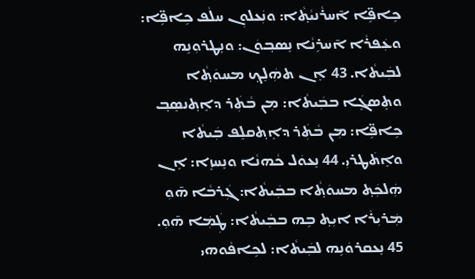ܟܹܐܦܹ̈ܐ ܐ̄ܚܪܵܢܝܵܬ݂ܵܐ: ܘܢܲܥܠܘܼܢ ܚܠܵܦ ܟܹܐܦܹ̈ܐ: ܘܥܲܦܪܵܐ ܐ̄ܚܪܹܢܵܐ ܢܸܣܒ݂ܘܿܢ: ܘܢܸܛܪܘܼܢܹܗ ܠܒܲܝܬܵܐ. 43 ܐܸܢ ܬܗܲܠܸܟ݂ ܡܚܘܿܬ݂ܵܐ ܘܬܸܣܓܸܿܐ ܒܒܲܝܬܵܐ: ܡܼܢ ܒܵܬܲܪ ܕܐܸܬ݂ܢܣܸܒ݂ ܟܹܐܦܹ̈ܐ: ܡܼܢ ܒܵܬܲܪ ܕܐܸܬ݂ܩܠܸܦ ܒܲܝܬܵܐ ܘܐܸܬܿܛܪܝܼ. 44 ܢܸܥܘܿܠ ܟܵܗܢܵܐ ܘܢܸܚܙܸܐ: ܐܸܢ ܗܲܠܟܲܬ݂ ܡܚܘܿܬ݂ܵܐ ܒܒܲܝܬܵܐ: ܓܲܪܒܵܐ ܗ̄ܘܼ ܡܲܪܝܼܪܵܐ ܐܝܼܬ݂ ܒܹܗ ܒܒܲܝܬܵܐ: ܛܲܡܲܐ ܗ̄ܘܼ. 45 ܢܸܥܩܪܘܿܢܹܗ ܠܒܲܝܬܵܐ: ܠܟܹܐܦܵܘܗܝ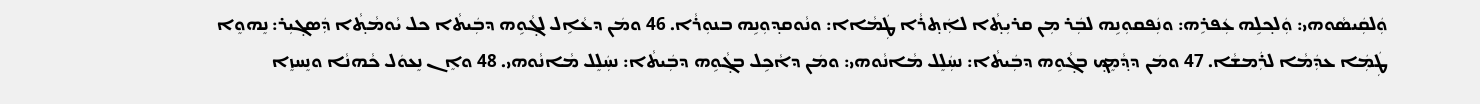ܘܲܠܩܲܝܣܵܘܗܝ: ܘܲܠܟ݂ܠܹܗ ܥܲܦܪܹܗ: ܘܢܲܦܩܘܼܢܹܗ ܠܒܲܪ ܡܼܢ ܩܪܝܼܬ݂ܵܐ ܠܐܲܬ݂ܪܵܐ ܛܲܡܵܐܐ: ܘܢܵܘܩܕ݂ܘܼܢܹܗ ܒܢܘܼܪܵܐ. 46 ܘܡܿܢ ܕܥܵܐܹܠ ܠܓ݂ܵܘܹܗ ܕܒܲܝܬܵܐ ܟܠ ܝܵܘܡܵܬ݂ܵܐ ܕܲܣܓ݂ܝܼܪ: ܢܸܗܘܸܐ ܛܲܡܲܐ ܥܕܲܡܵܐ ܠܪܲܡܫܵܐ. 47 ܘܡܿܢ ܕܕ݂ܵܡܸܟ݂ ܒܓ݂ܵܘܹܗ ܕܒܲܝܬܵܐ: ܢܚܲܠܸܠ ܡܵܐܢܵܘܗܝ: ܘܡܿܢ ܕܐܵܟܹܠ ܒܓ݂ܵܘܹܗ ܕܒܲܝܬܵܐ: ܢܚܲܠܸܠ ܡܵܐܢܵܘܗܝ. 48 ܘܐܸܢ ܢܸܥܘܿܠ ܟܵܗܢܵܐ ܘܢܸܚܙܸܐ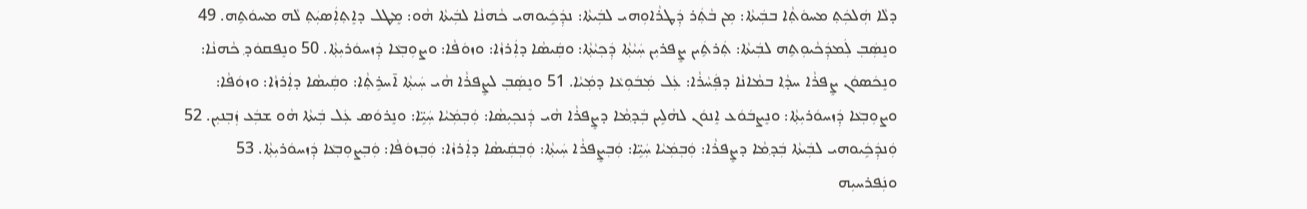ܕܠܵܐ ܗܲܠܟܲܬ݂ ܡܚܘܿܬ݂ܵܐ ܒܒܲܝܬܵܐ: ܡܼܢ ܒܵܬܲܪ ܕܲܛܪܵܐܘܼܗܝ ܠܒܲܝܬܵܐ: ܢܕܲܟܹܿܝܘܗܝ ܟܵܗܢܵܐ ܠܒܲܝܬܵܐ ܗܵܘ: ܡܸܛܠ ܕܐܸܬ݂ܐܲܣܝܲܬ݂ ܠܵܗ ܡܚܘܿܬܹܗ. 49 ܘܢܸܣܲܒ݂ ܠܲܡܕܲܟܵܝܘܼܬܹܗ ܠܒܲܝܬܵܐ: ܬܲܪܬܹܿܝܢ ܨܸܦܪܝܼܢ ܚܲܝܵܬ݂ܵܐ ܕܲܟ݂ܝܵܬ݂ܵܐ: ܘܩܲܝܣܵܐ ܕܐܲܪܙܵܐ: ܘܙܘܿܦܵܐ: ܘܨܘܼܒ݂ܥܵܐ ܕܲܙܚܘܿܪܝܼܬ݂ܵܐ. 50 ܘܢܸܦܩܘܿܕ݂ ܟܵܗܢܵܐ: ܘܢܸܟܿܣܘܿܢ ܨܸܦܪܵܐ ܚܕ݂ܵܐ ܒܡܵܐܢܵܐ ܕܦܲܚܵܪܵܐ: ܥܲܠ ܡܲܒܿܘܼܥܵܐ ܕܡܲܝܵܐ. 51 ܘܢܸܣܲܒ݂ ܠܨܸܦܪܵܐ ܗܵܝ ܚܲܝܬ݂ܵܐ ܐ̄ܚܪܹܬ݂ܵܐ: ܘܩܲܝܣܵܐ ܕܐܲܪܙܵܐ: ܘܙܘܿܦܵܐ: ܘܨܘܼܒ݂ܥܵܐ ܕܲܙܚܘܿܪܝܼܬ݂ܵܐ: ܘܢܸܨܒܿܘܿܥ ܐܸܢܘܿܢ ܠܗܵܠܹܝܢ ܒܲܕ݂ܡܵܐ ܕܨܸܦܪܵܐ ܗܵܝ ܕܲܢܟ݂ܝܼܣܵܐ: ܘܲܒ݂ܡܲܝܵܐ ܚܲܝܹ̈ܐ: ܘܢܸܪܘܿܣ ܥܲܠ ܒܲܝܬܵܐ ܗܵܘ ܫܒܲܥ ܙܲܒ݂ܢܝܼܢ. 52 ܘܲܢܕܲܟܹܿܝܘܗܝ ܠܒܲܝܬܵܐ ܒܲܕ݂ܡܵܐ ܕܨܸܦܪܵܐ: ܘܲܒ݂ܡܲܝܵܐ ܚܲܝܹ̈ܐ: ܘܲܒ݂ܨܸܦܪܵܐ ܚܲܝܬ݂ܵܐ: ܘܲܒ݂ܩܲܝܣܵܐ ܕܐܲܪܙܵܐ: ܘܲܒ݂ܙܘܿܦܵܐ: ܘܲܒ݂ܨܘܼܒ݂ܥܵܐ ܕܲܙܚܘܿܪܝܼܬ݂ܵܐ. 53 ܘܢܲܦܪܚܝܼܗ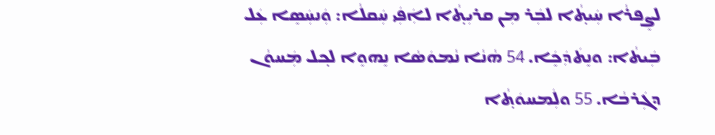ܠܨܸܦܪܵܐ ܚܲܝܬ݂ܵܐ ܠܒܲܪ ܡܼܢ ܩܪܝܼܬ݂ܵܐ ܠܐܲܦܲܝ ܚܲܩܠܵܐ: ܘܲܢܚܲܣܸܐ ܥܲܠ ܒܲܝܬܵܐ: ܘܢܸܬܿܕܲܟܸܿܐ. 54 ܗܵܢܵܐ ܢܵܡܘܿܣܵܐ ܢܸܗܘܸܐ ܠܟ݂ܠ ܡܲܚܘܵܢ ܕܓܲܪܒܵܐ. 55 ܘܠܲܡܚܘܿܬ݂ܵܐ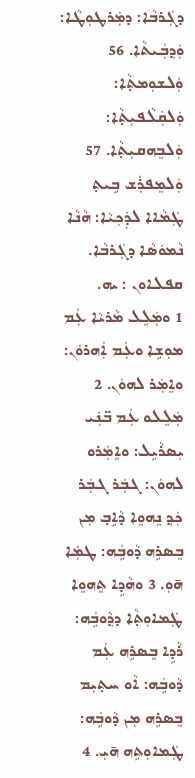ܕܓܲܪܒܵܐ: ܕܡܲܪܛܘܼܛܵܐ: ܘܲܕ݂ܒܲܝܬܵܐ. 56 ܘܲܠܫܘܼܡܬ݂ܵܐ: ܘܲܠܩܲܠܵܦܝܼܬ݂ܵܐ: ܘܲܠܒܸܗܩܝܼܬ݂ܵܐ. 57 ܘܲܠܡܸܦܪܲܫ ܒܹܝܬ݂ ܛܲܡܵܐܐ ܠܕܲܟ݂ܝܵܐ: ܗܵܢܵܐ ܢܵܡܘܿܣܵܐ ܕܓܲܪܒܵܐ.
ܩܦܠܐܘܢ : ܝܗ.
1 ܘܡܲܠܸܠ ܡܵܪܝܵܐ ܥܲܡ ܡܘܼܫܹܐ ܘܥܲܡ ܐܲܗܪܘܿܢ: ܘܐܸܡܲܪ ܠܗܘܿܢ. 2 ܡܲܠܸܠܘ ܥܲܡ ܒ̈ܢܲܝ ܝܼܣܪܵܝܹܠ: ܘܐܸܡܲܪܘ ܠܗܘܿܢ: ܓܒܲܪ ܓܒܲܪ ܟܲܕ݂ ܢܸܗܘܸܐ ܕܵܐܹܒ݂ ܡܼܢ ܒܸܣܪܹܗ ܕܵܘܒܹܿܗ: ܛܡܲܐ ܗ̄ܘܼ. 3 ܘܗܵܕܹܐ ܬܸܗܘܸܐ ܛܲܡܐܘܼܬ݂ܵܐ ܕܕ݂ܵܘܒܹܿܗ: ܪܵܕܹܐ ܒܸܣܪܹܗ ܥܲܡ ܕܵܘܒܹܿܗ: ܐܵܘ ܚܬ݂ܝܼܡ ܒܸܣܪܹܗ ܡܼܢ ܕܵܘܒܹܿܗ: ܛܲܡܐܘܼܬܹܗ ܗ̄ܝܼ. 4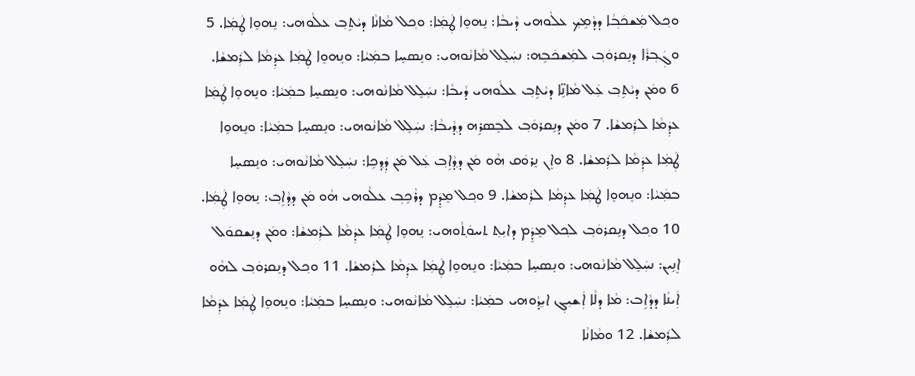ܘܟ݂ܠ ܡܲܫܟܿܒ݂ܵܐ ܕܕܵܡܹܟ݂ ܥܠܵܘܗܝ ܕܵܝܒܵܐ: ܢܸܗܘܸܐ ܛܲܡܲܐ: ܘܟ݂ܠ ܡܵܐܢܵܐ ܕܝܵܬܹܒ݂ ܥܠܵܘܗܝ: ܢܸܗܘܸܐ ܛܲܡܲܐ. 5 ܘܓܲܒ݂ܪܵܐ ܕܢܸܩܪܘܿܒ݂ ܠܡܲܫܟܿܒܹܗ: ܢܚܲܠܸܠ ܡܵܐܢܵܘܗܝ: ܘܢܸܣܚܸܐ ܒܡܲܝܵܐ: ܘܢܸܗܘܸܐ ܛܲܡܲܐ ܥܕܲܡܵܐ ܠܪܲܡܫܵܐ. 6 ܘܡܿܢ ܕܝܵܬܹܒ݂ ܥܲܠ ܡܵܐܢܹ̈ܐ ܕܝܵܬܹܒ݂ ܥܠܵܘܗܝ ܕܵܝܒܵܐ: ܢܚܲܠܸܠ ܡܵܐܢܵܘܗܝ: ܘܢܸܣܚܸܐ ܒܡܲܝܵܐ: ܘܢܸܗܘܸܐ ܛܲܡܲܐ ܥܕܲܡܵܐ ܠܪܲܡܫܵܐ. 7 ܘܡܿܢ ܕܢܸܩܪܘܿܒ݂ ܠܒܸܣܪܹܗ ܕܕ݂ܵܝܒܵܐ: ܢܚܲܠܸܠ ܡܵܐܢܵܘܗܝ: ܘܢܸܣܚܸܐ ܒܡܲܝܵܐ: ܘܢܸܗܘܸܐ ܛܲܡܲܐ ܥܕܲܡܵܐ ܠܪܲܡܫܵܐ. 8 ܘܐܸܢ ܢܸܪܘܿܩ ܗܵܘ ܡܿܢ ܕܕ݂ܵܐܹܒ݂ ܥܲܠ ܡܿܢ ܕܲܕ݂ܟܹܐ: ܢܚܲܠܸܠ ܡܵܐܢܵܘܗܝ: ܘܢܸܣܚܸܐ ܒܡܲܝܵܐ: ܘܢܸܗܘܸܐ ܛܲܡܲܐ ܥܕܲܡܵܐ ܠܪܲܡܫܵܐ. 9 ܘܟ݂ܠ ܡܸܕܸܿܡ ܕܪܵܟܹܒ݂ ܥܠܵܘܗܝ ܗܵܘ ܡܿܢ ܕܕ݂ܵܐܹܒ݂: ܢܸܗܘܸܐ ܛܲܡܲܐ. 10 ܘܟ݂ܠ ܕܢܸܩܪܘܿܒ݂ ܠܟ݂ܠ ܡܸܕܸܿܡ ܕܐܝܼܬ݂ ܬܚܘܿܬ݂ܵܘܗܝ: ܢܸܗܘܸܐ ܛܲܡܲܐ ܥܕܲܡܵܐ ܠܪܲܡܫܵܐ: ܘܡܿܢ ܕܢܸܫܩܘܿܠ ܐܸܢܹܝܢ: ܢܚܲܠܸܠ ܡܵܐܢܵܘܗܝ: ܘܢܸܣܚܸܐ ܒܡܲܝܵܐ: ܘܢܸܗܘܸܐ ܛܲܡܲܐ ܥܕܲܡܵܐ ܠܪܲܡܫܵܐ. 11 ܘܟ݂ܠ ܕܢܸܩܪܘܿܒ݂ ܠܗܵܘ ܐܲܝܢܵܐ ܕܕܵܐܹܒ: ܡܵܐ ܕܠܵܐ ܐܲܫܝܼܓ݂ ܐܝܼܕ݂ܵܘܗܝ ܒܡܲܝܵܐ: ܢܚܲܠܸܠ ܡܵܐܢܵܘܗܝ: ܘܢܸܣܚܸܐ ܒܡܲܝܵܐ: ܘܢܸܗܘܸܐ ܛܲܡܲܐ ܥܕܲܡܵܐ ܠܪܲܡܫܵܐ. 12 ܘܡܵܐܢܵܐ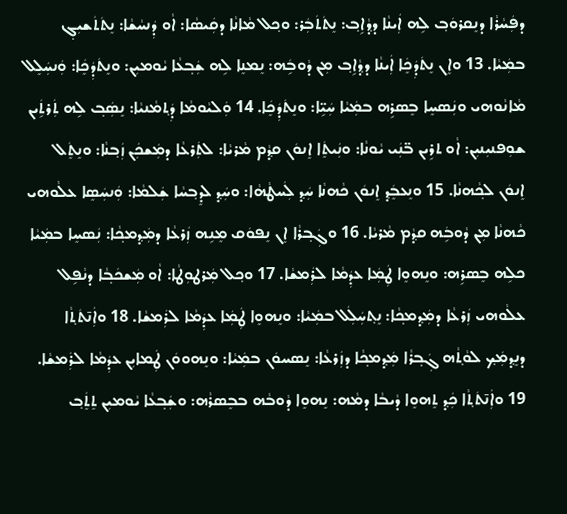ܕܦܲܚܵܪܵܐ ܕܢܸܩܪܘܿܒ݂ ܠܹܗ ܐܲܝܢܵܐ ܕܕ݂ܵܐܹܒ݂: ܢܸܬܿܬܿܒܲܪ: ܘܟ݂ܠ ܡܵܐܢܵܐ ܕܩܲܝܣܵܐ: ܐܵܘ ܕܲܢܚܵܫܵܐ: ܢܸܬܿܬܿܫܝܼܓ݂ ܒܡܲܝܵܐ. 13 ܘܐܸܢ ܢܸܬܿܕܲܟܸܿܐ ܐܲܝܢܵܐ ܕܕ݂ܵܐܹܒ݂ ܡܼܢ ܕܵܘܒܹܿܗ: ܢܸܡܢܸܐ ܠܹܗ ܫܲܒ݂ܥܵܐ ܝܵܘܡܝܼܢ: ܘܢܸܬܿܕܲܟܸܿܐ: ܘܲܢܚܲܠܸܠ ܡܵܐܢܵܘܗܝ ܘܢܲܣܚܸܐ ܒܸܣܪܹܗ ܒܡܲܝܵܐ ܚܲܝܹ̈ܐ: ܘܢܸܬܿܕܲܟܸܿܐ. 14 ܘܲܠܝܵܘܡܵܐ ܕܲܬ݂ܡܵܢܝܵܐ: ܢܸܣܲܒ݂ ܠܹܗ ܬܲܪܬܹܿܝܢ ܫܘܼܦܢܝܼܢܝܼܢ: ܐܵܘ ܬܪܹܝܢ ܒ̈ܢܲܝ ܝܵܘܢܵܐ: ܘܢܲܝܬܸܿܐ ܐܸܢܘܿܢ ܩܕ݂ܵܡ ܡܵܪܝܵܐ: ܠܬܲܪܥܵܐ ܕܡܲܫܟܲܢ ܙܲܒ݂ܢܵܐ: ܘܢܸܬܸܿܠ ܐܸܢܘܿܢ ܠܟ݂ܵܗܢܵܐ. 15 ܘܢܸܥܒܸܿܕ݂ ܐܸܢܘܿܢ ܟܵܗܢܵܐ ܚܲܕ݂ ܠܲܚܛܵܗܵܐ: ܘܚܲܕ݂ ܠܕܸܒ݂ܚܵܐ ܫܲܠܡܵܐ: ܘܲܢܚܲܣܸܐ ܥܠܵܘܗܝ ܟܵܗܢܵܐ ܡܼܢ ܕܵܘܒܹܿܗ ܩܕ݂ܵܡ ܡܵܪܝܵܐ. 16 ܘܓܲܒ݂ܪܵܐ ܐܸܢ ܢܸܦܘܿܩ ܡܸܢܹܗ ܙܲܪܥܵܐ ܕܡܲܕ݂ܡܟ݂ܵܐ: ܢܲܣܚܸܐ ܒܡܲܝܵܐ ܟܠܹܗ ܒܸܣܪܹܗ: ܘܢܸܗܘܸܐ ܛܲܡܲܐ ܥܕܲܡܵܐ ܠܪܲܡܫܵܐ. 17 ܘܟ݂ܠ ܡܲܪܛܘܼܛܵܐ: ܐܵܘ ܡܲܫܟܿܒ݂ܵܐ ܕܢܵܦܹܠ ܥܠܵܘܗܝ ܙܲܪܥܵܐ ܕܡܲܕ݂ܡܟ݂ܵܐ: ܢܸܬ݂ܚܲܠܲܠ ܒܡܲܝܵܐ: ܘܢܸܗܘܸܐ ܛܲܡܲܐ ܥܕܲܡܵܐ ܠܪܲܡܫܵܐ. 18 ܘܐܲܢ̄ܬܿܬ݂ܵܐ ܕܢܸܕ݂ܡܲܟ݂ ܠܘܵܬ݂ܵܗ ܓܲܒ݂ܪܵܐ ܡܲܕ݂ܡܟ݂ܵܐ ܕܙܲܪܥܵܐ: ܢܸܣܚܘܿܢ ܒܡܲܝܵܐ: ܘܢܸܗܘܘܿܢ ܛܲܡܐܝܼܢ ܥܕܲܡܵܐ ܠܪܲܡܫܵܐ. 19 ܘܐܲܢ̄ܬܿܬ݂ܵܐ ܟܲܕ݂ ܬܸܗܘܸܐ ܕܵܝܒܵܐ ܕܡܵܗ: ܢܸܗܘܸܐ ܕܵܘܒܵܗ ܒܒܸܣܪܵܗ: ܘܫܲܒ݂ܥܵܐ ܝܵܘܡܝܼܢ ܬܸܬܸܿܒ݂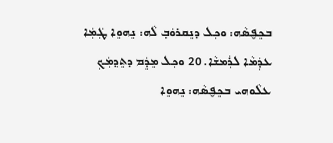ܒܟܸܦ̮ܣܵܗ: ܘܟ݂ܠ ܕܢܸܩܪܘܿܒ݂ ܠܵܗ: ܢܸܗܘܸܐ ܛܲܡܲܐ ܥܕܲܡܵܐ ܠܪܲܡܫܵܐ. 20 ܘܟ݂ܠ ܡܸܕܸܿܡ ܕܬܸܕ݂ܡܲܟ݂ ܥܠܵܘܗܝ ܒܟܸܦ̮ܣܵܗ: ܢܸܗܘܸܐ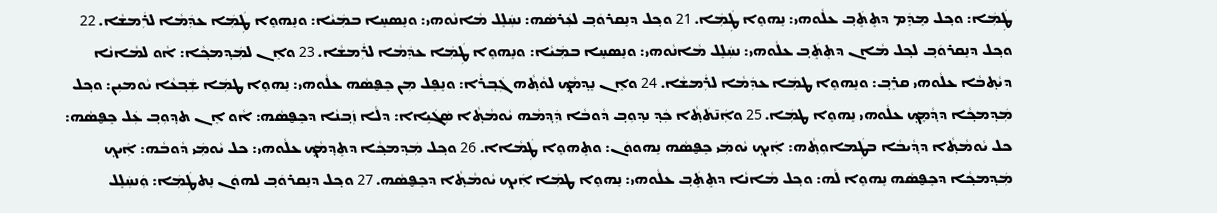ܛܲܡܲܐ: ܘܟ݂ܠ ܡܸܕܸܿܡ ܕܬܸܬܸܿܒ݂ ܥܠܵܘܗܝ: ܢܸܗܘܸܐ ܛܲܡܲܐ. 21 ܘܟ݂ܠ ܕܢܸܩܪܘܿܒ݂ ܠܥܲܪܣܵܗ: ܢܚܲܠܸܠ ܡܵܐܢܵܘܗܝ: ܘܢܸܣܚܸܐ ܒܡܲܝܵܐ: ܘܢܸܗܘܸܐ ܛܲܡܲܐ ܥܕܲܡܵܐ ܠܪܲܡܫܵܐ. 22 ܘܟ݂ܠ ܕܢܸܩܪܘܿܒ݂ ܠܟ݂ܠ ܡܵܐܢ ܕܬܸܬܸܿܒ݂ ܥܠܵܘܗܝ: ܢܚܲܠܸܠ ܡܵܐܢܵܘܗܝ: ܘܢܸܣܚܸܐ ܒܡܲܝܵܐ: ܘܢܸܗܘܸܐ ܛܲܡܲܐ ܥܕܲܡܵܐ ܠܪܲܡܫܵܐ. 23 ܘܐܸܢ ܠܡܲܕ݂ܡܟ݂ܵܐ: ܐܵܘ ܠܡܵܐܢܵܐ ܕܝܵܬ݂ܒܵܐ ܥܠܵܘܗܝ ܩܪܸܒ݂: ܘܢܸܗܘܸܐ ܛܡܲܐ ܥܕܲܡܵܐ ܠܪܲܡܫܵܐ. 24 ܘܐܸܢ ܢܸܕ݂ܡܵܟ݂ ܠܘܵܬ݂ܵܗ ܓܲܒ݂ܪܵܐ: ܘܢܸܦܸܠ ܡܼܢ ܟܸܦ̮ܣܵܗ ܥܠܵܘܗܝ: ܢܸܗܘܸܐ ܛܡܲܐ ܫܲܒ݂ܥܵܐ ܝܵܘܡܝܼܢ: ܘܟ݂ܠ ܡܲܕ݂ܡܟ݂ܵܐ ܕܕ݂ܵܡܸܟ݂ ܥܠܵܘܗܝ ܢܸܗܘܸܐ ܛܡܲܐ. 25 ܘܐܲܢ̄ܬܿܬ݂ܵܐ ܟܲܕ݂ ܢܕ݂ܘܼܒ݂ ܕܵܘܒܵܐ ܕܲܕ݂ܡܵܗ ܝܵܘܡܵܬ݂ܵܐ ܣܲܓܿܝܹܐܐ: ܕܠܵܐ ܙܲܒ݂ܢܵܐ ܕܟܸܦ̮ܣܵܗ: ܐܵܘ ܐܸܢ ܬܕ݂ܘܼܒ݂ ܥܲܠ ܟܸܦ̮ܣܵܗ: ܟܠ ܝܵܘܡܵܬ݂ܵܐ ܕܕ݂ܵܝܒܵܐ ܒܛܲܡܐܘܼܬ݂ܵܗ: ܐܲܝܟ݂ ܝܵܘܡܲܝ ܟܸܦ̮ܣܵܗ ܢܸܗܘܘܿܢ: ܘܬܸܗܘܸܐ ܛܲܡܵܐܐ. 26 ܘܟ݂ܠ ܡܲܕ݂ܡܟ݂ܵܐ ܕܬܸܕ݂ܡܵܟ݂ ܥܠܵܘܗܝ: ܟܠ ܝܵܘܡܲܝ ܕܵܘܒܵܗ: ܐܲܝܟ݂ ܡܲܕ݂ܡܟ݂ܵܐ ܕܟܸܦ̮ܣܵܗ ܢܸܗܘܸܐ ܠܵܗ: ܘܟ݂ܠ ܡܵܐܢܵܐ ܕܬܸܬܸܿܒ݂ ܥܠܵܘܗܝ: ܢܸܗܘܸܐ ܛܡܲܐ ܐܲܝܟ݂ ܝܵܘܡܵܬ݂ܵܐ ܕܟܸܦ̮ܣܵܗ. 27 ܘܟ݂ܠ ܕܢܸܩܪܘܿܒ݂ ܠܗܘܿܢ ܢܸܬܛܲܡܲܐ: ܘܲܢܚܲܠܸܠ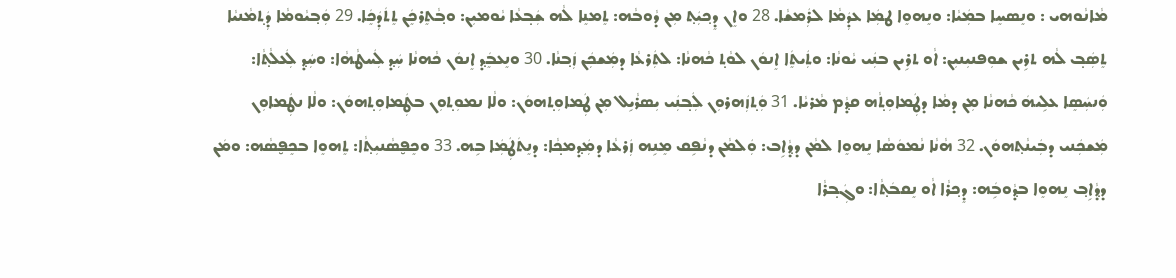ܡܵܐܢܵܘܗܝ : ܘܢܸܣܚܸܐ ܒܡܲܝܵܐ: ܘܢܸܗܘܸܐ ܛܡܲܐ ܥܕܲܡܵܐ ܠܪܲܡܫܵܐ. 28 ܘܐܸܢ ܕܸܟ݂ܝܲܬ݂ ܡܼܢ ܕܵܘܒܵܗ: ܬܸܡܢܸܐ ܠܵܗ ܫܲܒ݂ܥܵܐ ܝܵܘܡܝܼܢ: ܘܒ݂ܵܬܸܪܟܸܿܢ ܬܸܬܿܕܲܟܸܿܐ. 29 ܘܲܒ݂ܝܵܘܡܵܐ ܕܲܬ݂ܡܵܢܝܵܐ ܬܸܣܲܒ݂ ܠܵܗ ܬܪܹܝܢ ܫܘܼܦܢܝܼܢܝܼܢ: ܐܵܘ ܬܪܹܝܢ ܒܢܲܝ ܝܵܘܢܵܐ: ܘܬܲܝܬܸܿܐ ܐܸܢܘܿܢ ܠܘܵܬ݂ ܟܵܗܢܵܐ: ܠܬܲܪܥܵܐ ܕܡܲܫܟܲܢ ܙܲܒ݂ܢܵܐ. 30 ܘܢܸܥܒܸܿܕ݂ ܐܸܢܘܿܢ ܟܵܗܢܵܐ ܚܲܕ݂ ܠܲܚܛܵܗܵܐ: ܘܚܲܕ݂ ܠܲܥܠܵܬ݂ܵܐ: ܘܲܢܚܲܣܸܐ ܥܠܹܝܗܿ ܟܵܗܢܵܐ ܡܼܢ ܕܡܵܐ ܕܛܲܡܐܘܼܬ݂ܵܗ ܩܕ݂ܵܡ ܡܵܪܝܵܐ. 31 ܘܲܬ݂ܙܲܗܪܘܼܢ ܠܲܒ݂ܢܲܝ ܝܼܣܪܵܝܹܠ ܡܼܢ ܛܲܡܐܘܼܬ݂ܗܘܿܢ: ܘܠܵܐ ܢܡܘܼܬ݂ܘܼܢ ܒܛܲܡܐܘܼܬ݂ܗܘܿܢ: ܘܠܵܐ ܢܛܲܡܐܘܼܢ ܡܲܫܟܲܢܝ ܕܒܲܝܢܵܬ݂ܗܘܿܢ. 32 ܗܵܢܵܐ ܢܵܡܘܿܣܵܐ ܢܸܗܘܸܐ ܠܡܵܢ ܕܕ݂ܵܐܹܒ: ܘܲܠܡܵܢ ܕܢܵܦܹܩ ܡܸܢܹܗ ܙܲܪܥܵܐ ܕܡܲܕ݂ܡܟ݂ܵܐ: ܕܢܸܬܿܛܲܡܲܐ ܒܹܗ. 33 ܘܟܸܦ̮ܣܵܢܝܼܬ݂ܵܐ: ܬܸܗܘܸܐ ܒܟܸܦ̮ܣܵܗ: ܘܡܿܢ ܕܕ݂ܵܐܹܒ݂ ܢܸܗܘܸܐ ܒܕ݂ܵܘܒܹܿܗ: ܕܸܟ݂ܪܵܐ ܐܵܘ ܢܸܩܒܿܬ݂ܵܐ: ܘܓܲܒ݂ܪܵܐ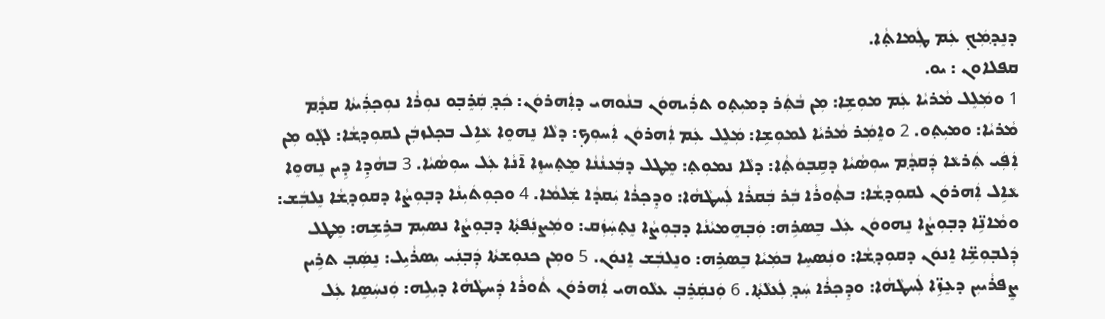ܕܢܸܕ݂ܡܲܟ݂ ܥܲܡ ܛܲܡܐܬ݂ܵܐ.
ܩܦܠܐܘܢ : ܝܘ.
1 ܘܡܲܠܸܠ ܡܵܪܝܵܐ ܥܲܡ ܡܘܼܫܹܐ: ܡܼܢ ܒܵܬܲܪ ܕܡܝܼܬ݂ܘ ܬܪܲܝܗܘܿܢ ܒܢܵܘܗܝ ܕܐܲܗܪܘܿܢ: ܟܲܕ݂ ܩܲܪܸܒ݂ܘ ܢܘܼܪܵܐ ܢܘܼܟ݂ܪܲܝܬܵܐ ܩܕ݂ܵܡ ܡܵܪܝܵܐ: ܘܡܝܼܬ݂ܘ. 2 ܘܐܸܡܲܪ ܡܵܪܝܵܐ ܠܡܘܼܫܹܐ: ܡܲܠܸܠ ܥܲܡ ܐܲܗܪܘܿܢ ܐܲܚܘܼܟ݂: ܕܠܵܐ ܢܸܗܘܸܐ ܥܵܐܹܠ ܒܟ݂ܠܙܒܲܢ ܠܩܘܼܕ݂ܫܵܐ: ܠܓ݂ܵܘ ܡܼܢ ܐܲܦܲܝ ܬܲܪܥܵܐ ܕܲܩܕ݂ܵܡ ܚܘܼܣܵܝܵܐ ܕܩܹܒ݂ܘܿܬ݂ܵܐ: ܕܠܵܐ ܢܡܘܼܬ݂: ܡܸܛܠ ܕܒܲܥܢܵܢܵܐ ܡܸܬ݂ܚܙܸܐ ܐ̄ܢܵܐ ܥܲܠ ܚܘܼܣܵܝܵܐ. 3 ܒܗܵܕܹܐ ܕܹܝܢ ܢܸܗܘܸܐ ܥܵܐܹܠ ܐܲܗܪܘܿܢ ܠܩܘܼܕ݂ܫܵܐ: ܒܬ݂ܵܘܪܵܐ ܒܲܪ ܒܲܩܪܵܐ ܠܲܚܛܵܗܵܐ: ܘܕܸܟ݂ܪܵܐ ܝܲܩܕܵܐ ܫܲܠܡܵܐ. 4 ܘܟ݂ܘܼܬܿܝܼܢܵܐ ܕܒ݂ܘܼܨܵܐ ܕܩܘܼܕ݂ܫܵܐ ܢܸܠܒܲܫ: ܘܡܵܐܢܹ̈ܐ ܕܒ݂ܘܼܨܵܐ ܢܸܗܘܘܿܢ ܥܲܠ ܒܸܣܪܹܗ: ܘܲܒ݂ܗܸܡܝܵܢܵܐ ܕܒ݂ܘܼܨܵܐ ܢܸܬ݂ܚܲܙܲܩ: ܘܡܲܨܢܲܦܬ݂ܵܐ ܕܒ݂ܘܼܨܵܐ ܢܣܝܼܡ ܒܪܹܫܹܗ: ܡܸܛܠ ܕܲܠܒ݂ܘܼܫܹ̈ܐ ܐܸܢܘܿܢ ܕܩܘܼܕ݂ܫܵܐ: ܘܢܲܣܚܸܐ ܒܡܲܝܵܐ ܒܸܣܪܹܗ: ܘܢܸܠܒܲܫ ܐܸܢܘܿܢ. 5 ܘܡܼܢ ܟܢܘܼܫܬܵܐ ܕܲܒ݂ܢܲܝ ܝܼܣܪܵܝܹܠ: ܢܸܣܲܒ݂ ܬܪܹܝܢ ܨܸܦܪܵܝܝܼܢ ܕܥܸܙܹ̈ܐ ܠܲܚܛܵܗܵܐ: ܘܕܸܟ݂ܪܵܐ ܚܲܕ݂ ܠܲܥܠܵܬ݂ܵܐ. 6 ܘܲܢܩܲܪܸܒ݂ ܥܠܵܘܗܝ ܐܲܗܪܘܿܢ ܬܵܘܪܵܐ ܕܲܚܛܵܗܵܐ ܕܝܼܠܹܗ: ܘܲܢܚܲܣܸܐ ܥܲܠ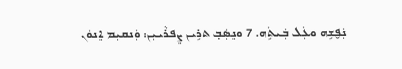ܢܲܦ̮ܫܹܗ ܘܥܲܠ ܒܲܝܬܹܿܗ. 7 ܘܢܸܣܲܒ݂ ܬܪܹܝܢ ܨܸܦܪܵܝܝܼܢ: ܘܲܢܩܝܼܡ ܐܸܢܘܿܢ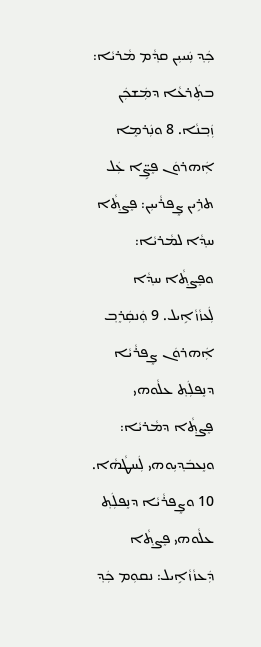ܟܲܕ݂ ܚܲܝܝܼܢ ܩܕ݂ܵܡ ܡܵܪܝܵܐ: ܒܬܲܪܥܵܐ ܕܡܲܫܟܲܢ ܙܲܒ݂ܢܵܐ. 8 ܘܢܲܪܡܸܐ ܐܲܗܪܘܿܢ ܦܸܨܹ̈ܐ ܥܲܠ ܬܪܹܝܢ ܨܸܦܪܵܝܝܼܢ: ܦܸܨܬ݂ܵܐ ܚܕ݂ܵܐ ܠܡܵܪܝܵܐ: ܘܦܸܨܬ݂ܵܐ ܚܕ݂ܵܐ ܠܲܥܙܵܙܵܐܹܝܠ. 9 ܘܲܢܩܲܪܸܒ݂ ܐܲܗܪܘܿܢ ܨܸܦܪܵܝܵܐ ܕܢܸܦܠܲܬ݂ ܥܠܵܘܗܝ ܦܸܨܬ݂ܵܐ ܕܡܵܪܝܵܐ: ܘܢܸܥܒܿܕ݂ܝܼܘܗܝ ܠܲܚܛܵܗܵܐ. 10 ܘܨܸܦܪܵܝܵܐ ܕܢܸܦܠܲܬ݂ ܥܠܵܘܗܝ ܦܸܨܬ݂ܵܐ ܕܲܥܙܵܙܵܐܹܝܠ: ܢܩܘܼܡ ܟܲܕ݂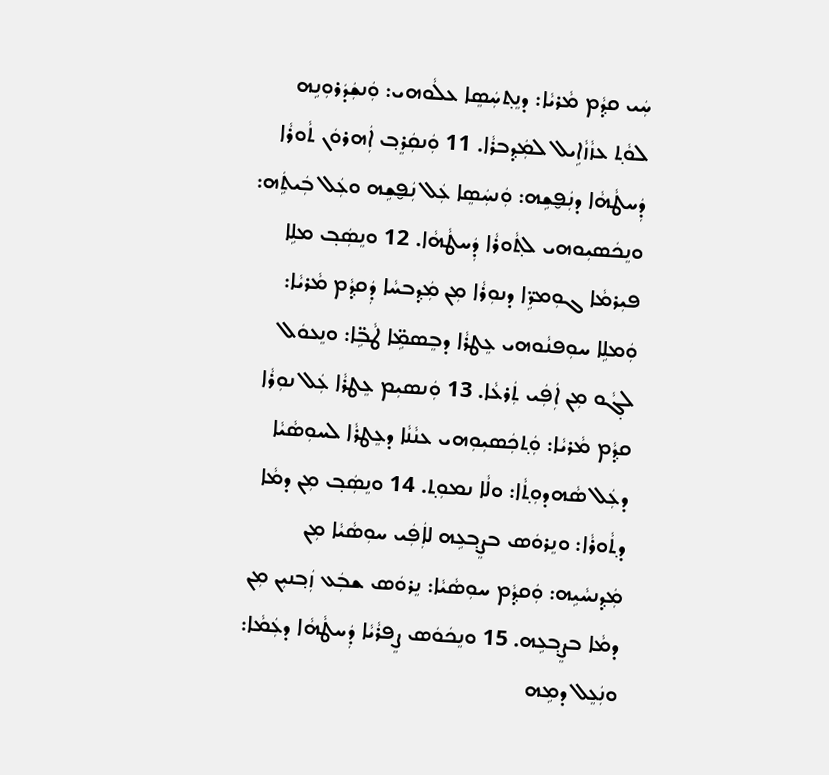ܚܲܝ ܩܕ݂ܵܡ ܡܵܪܝܵܐ: ܕܢܸܬ݂ܚܲܣܸܐ ܥܠܵܘܗܝ: ܘܲܢܫܲܕܿܪܘܼܢܹܗ ܠܘܵܬ݂ ܥܙܵܙܵܐܹܝܠ ܠܡܲܕ݂ܒܪܵܐ. 11 ܘܲܢܩܲܪܸܒ݂ ܐܲܗܪܘܿܢ ܬܵܘܪܵܐ ܕܲܚܛܵܗܵܐ ܕܢܲܦ̮ܫܹܗ: ܘܲܢܚܲܣܸܐ ܥܲܠ ܢܲܦ̮ܫܹܗ ܘܥܲܠ ܒܲܝܬܹܿܗ: ܘܢܸܟܿܣܝܼܘܗܝ ܠܬ݂ܵܘܪܵܐ ܕܲܚܛܵܗܵܐ. 12 ܘܢܸܣܲܒ݂ ܡܠܹܐ ܦܝܼܪܡܵܐ ܓܘܼܡܪܹ̈ܐ ܕܢܘܼܪܵܐ ܡܼܢ ܡܲܕ݂ܒܚܵܐ ܕܲܩܕ݂ܵܡ ܡܵܪܝܵܐ: ܘܲܡܠܹܐ ܚܘܼܦܢܵܘܗܝ ܥܸܛܪܵܐ ܕܒܸܣܡܹ̈ܐ ܛܵܒܹ̈ܐ: ܘܢܸܥܘܿܠ ܠܓ݂ܵܘ ܡܼܢ ܐܲܦܲܝ ܬܲܪܥܵܐ. 13 ܘܲܢܣܝܼܡ ܥܸܛܪܵܐ ܥܲܠ ܢܘܼܪܵܐ ܩܕ݂ܵܡ ܡܵܪܝܵܐ: ܘܲܬ݂ܟܲܣܝܼܘܼܗܝ ܥܢܵܢܵܐ ܕܥܸܛܪܵܐ ܠܚܘܼܣܵܝܵܐ ܕܥܲܠ ܣܵܗܕܘܼܬ݂ܵܐ: ܘܠܵܐ ܢܡܘܼܬ݂. 14 ܘܢܸܣܲܒ݂ ܡܼܢ ܕܡܵܐ ܕܬ݂ܵܘܪܵܐ: ܘܢܸܪܘܿܣ ܒܨܸܒ݂ܥܹܗ ܠܐܲܦܲܝ ܚܘܼܣܵܝܵܐ ܡܼܢ ܡܲܕ݂ܢܚܵܝܹܗ: ܘܲܩܕ݂ܵܡ ܚܘܼܣܵܝܵܐ: ܢܸܪܘܿܣ ܫܒܲܥ ܙܲܒ݂ܢܝܼܢ ܡܼܢ ܕܡܵܐ ܒܨܸܒ݂ܥܹܗ. 15 ܘܢܸܟܿܘܿܣ ܨܸܦܪܵܝܵܐ ܕܲܚܛܵܗܵܐ ܕܥܲܡܵܐ: ܘܢܲܥܸܠ ܕܡܹܗ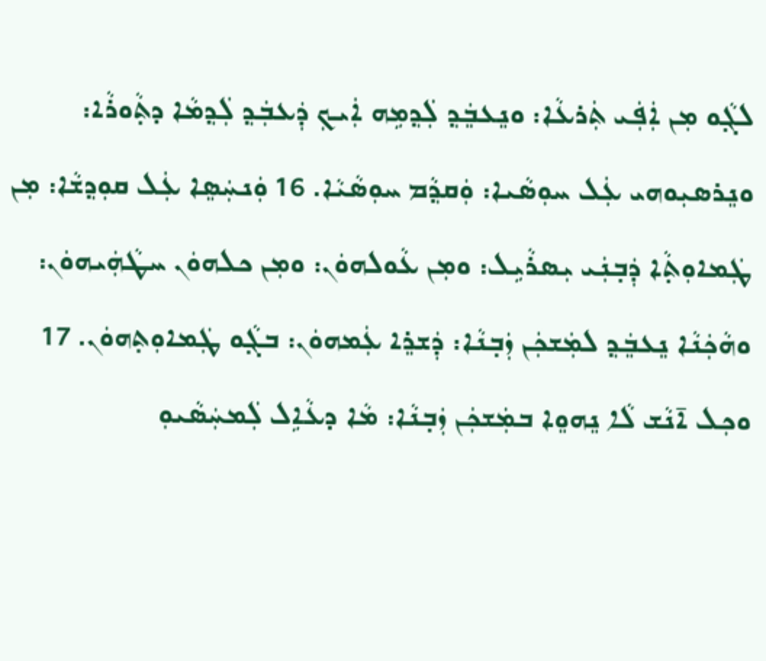ܠܓ݂ܵܘ ܡܼܢ ܐܲܦܲܝ ܬܲܪܥܵܐ: ܘܢܸܥܒܸܿܕ݂ ܠܲܕ݂ܡܹܗ ܐܲܝܟ݂ ܕܲܥܒܲܕ݂ ܠܲܕ݂ܡܵܐ ܕܬ݂ܵܘܪܵܐ: ܘܢܸܪܣܝܼܘܗܝ ܥܲܠ ܚܘܼܣܵܝܐ: ܘܲܩܕ݂ܵܡ ܚܘܼܣܵܝܵܐ. 16 ܘܲܢܚܲܣܸܐ ܥܲܠ ܩܘܼܕ݂ܫܵܐ: ܡܼܢ ܛܲܡܐܘܼܬ݂ܵܐ ܕܲܒ݂ܢܲܝ ܝܼܣܪܵܝܹܠ: ܘܡܼܢ ܥܵܘܠܗܘܿܢ: ܘܡܼܢ ܟܠܗܘܿܢ ܚܛܵܗܲܝܗܘܿܢ: ܘܗܵܟܲܢܵܐ ܢܸܥܒܸܿܕ݂ ܠܡܲܫܟܲܢ ܙܲܒ݂ܢܵܐ: ܕܲܫܪܸܐ ܥܲܡܗܘܿܢ: ܒܓ݂ܵܘ ܛܲܡܐܘܼܬ݂ܗܘܿܢ. 17 ܘܟ݂ܠ ܐ̄ܢܵܫ ܠܵܐ ܢܸܗܘܸܐ ܒܡܲܫܟܲܢ ܙܲܒ݂ܢܵܐ: ܡܵܐ ܕܥܵܐܹܠ ܠܲܡܚܲܣܵܝܘܼ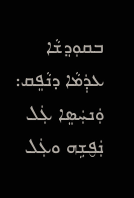ܒܩܘܼܕ݂ܫܵܐ ܥܕܲܡܵܐ ܕܢܵܦܸܩ: ܘܲܢܚܲܣܸܐ ܥܲܠ ܢܲܦ̮ܫܹܗ ܘܥܲܠ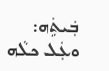ܒܲܝܬܹܿܗ: ܘܥܲܠ ܟܠܵܗ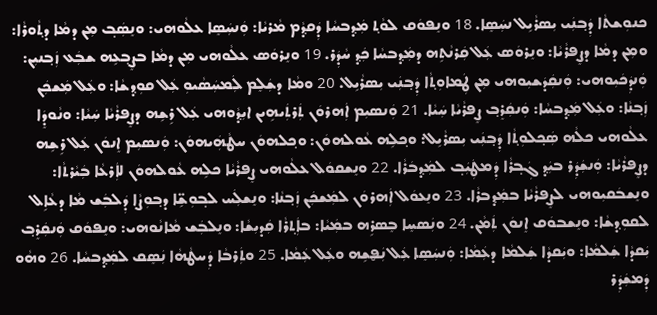ܟܢܘܼܫܬܵܐ ܕܲܒ݂ܢܲܝ ܝܼܣܪܵܝܹܠ ܢܚܲܣܸܐ. 18 ܘܢܸܦܘܿܩ ܠܘܵܬ݂ ܡܲܕ݂ܒܚܵܐ ܕܲܩܕ݂ܵܡ ܡܵܪܝܵܐ: ܘܲܢܚܲܣܸܐ ܥܠܵܘܗܝ: ܘܢܸܣܲܒ݂ ܡܼܢ ܕܡܵܐ ܕܬ݂ܵܘܪܵܐ: ܘܡܼܢ ܕܡܵܐ ܕܨܸܦܪܵܝܵܐ: ܘܢܸܪܘܿܣ ܥܲܠ ܩܲܪܢܵܬܹܗ ܕܡܲܕ݂ܒܚܵܐ ܟܲܕ݂ ܚܵܕܲܪ. 19 ܘܢܸܪܘܿܣ ܥܠܵܘܗܝ ܡܼܢ ܕܡܵܐ ܒܨܸܒ݂ܥܹܗ ܫܒܲܥ ܙܲܒ݂ܢܝܼܢ: ܘܲܢܕܲܟܿܝܼܘܗܝ: ܘܲܢܩܲܕܿܫܝܼܘܗܝ ܡܼܢ ܛܲܡܐܘܼܬ݂ܵܐ ܕܲܒ݂ܢܲܝ ܝܼܣܪܵܝܹܠ. 20 ܘܡܵܐ ܕܫܲܠܸܡ ܠܲܡܚܲܣܵܝܘܼ ܥܲܠ ܩܘܼܕ݂ܫܵܐ: ܘܥܲܠ ܡܲܫܟܲܢ ܙܲܒ݂ܢܵܐ: ܘܥܲܠ ܡܲܕ݂ܒܚܵܐ: ܘܲܢܩܲܪܸܒ݂ ܨܸܦܪܵܝܵܐ ܚܲܝܵܐ. 21 ܘܲܢܣܝܼܡ ܐܲܗܪܘܿܢ ܬܲܪܬܲܝܗܹܝܢ ܐܝܼܕ݂ܵܘܗܝ ܥܲܠ ܪܹܫܹܗ ܕܨܸܦܪܵܝܵܐ ܚܲܝܵܐ: ܘܢܵܘܕܸܿܐ ܥܠܵܘܗܝ ܟܠܵܗ ܣܲܟ݂ܠܘܼܬ݂ܵܐ ܕܲܒ݂ܢܲܝ ܝܼܣܪܵܝܹܠ: ܘܟ݂ܠܹܗ ܥܵܘܠܗܘܿܢ: ܘܟ݂ܠܗܘܿܢ ܚܛܵܗܲܝܗܘܿܢ: ܘܲܢܣܝܼܡ ܐܸܢܘܿܢ ܥܲܠ ܪܹܫܹܗ ܕܨܸܦܪܵܝܵܐ: ܘܲܢܫܲܕܲܪ ܒܝܲܕ݂ ܓܲܒ݂ܪܵܐ ܕܲܡܛܲܝܲܒ݂ ܠܡܲܕ݂ܒܿܪܵܐ. 22 ܘܢܸܫܩܘܿܠ ܥܠܵܘܗܝ ܨܸܦܪܵܝܵܐ ܟܠܹܗ ܥܵܘܠܗܘܿܢ ܠܐܲܪܥܵܐ ܒܲܝܵܪܬܵܐ: ܘܢܸܫܒܿܩܝܼܘܗܝ ܠܨܸܦܪܵܝܵܐ ܒܡܲܕ݂ܒܪܵܐ. 23 ܘܢܸܥܘܿܠ ܐܲܗܪܘܿܢ ܠܡܲܫܟܲܢ ܙܲܒ݂ܢܵܐ: ܘܢܸܫܠܲܚ ܠܒ݂ܘܼܫܹ̈ܐ ܕܒ݂ܘܼܨܵܐ ܕܲܠܒܲܫ ܡܵܐ ܕܥܵܐܹܠ ܠܩܘܼܕ݂ܫܵܐ: ܘܢܸܫܒܘܿܩ ܐܸܢܘܿܢ ܬܲܡܵܢ. 24 ܘܢܲܣܚܸܐ ܒܸܣܪܹܗ ܒܡܲܝܵܐ: ܒܐܲܬ݂ܪܵܐ ܩܲܕܝܼܫܵܐ: ܘܢܸܠܒܲܫ ܡܵܐܢܵܘܗܝ: ܘܢܸܦܘܿܩ ܘܲܢܩܲܪܸܒ݂ ܝܲܩܕܵܐ ܫܲܠܡܵܐ: ܘܝܲܩܕܵܐ ܫܲܠܡܵܐ ܕܥܲܡܵܐ: ܘܲܢܚܲܣܸܐ ܥܲܠ ܢܲܦ̮ܫܹܗ ܘܥܲܠ ܥܲܡܵܐ. 25 ܘܬܲܪܒܵܐ ܕܲܚܛܵܗܵܐ ܢܲܣܸܩ ܠܡܲܕ݂ܒܚܵܐ. 26 ܘܗܵܘ ܕܲܡܫܲܕܲܪ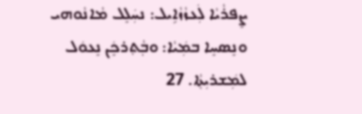ܨܸܦܪܵܝܵܐ ܠܲܥܙܵܙܵܐܹܝܠ: ܢܚܲܠܸܠ ܡܵܐܢܵܘܗܝ ܘܢܸܣܚܸܐ ܒܡܲܝܵܐ: ܘܒ݂ܵܬ݂ܪܟܸܿܢ ܢܸܥܘܿܠ ܠܡܲܫܪܝܼܬ݂ܵܐ. 27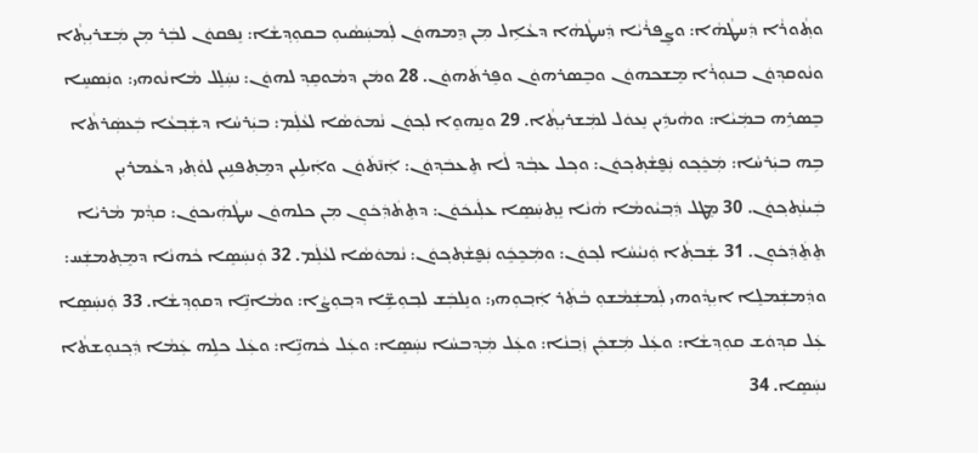ܘܬ݂ܵܘܪܵܐ ܕܲܚܛܵܗܵܐ: ܘܨܸܦܪܵܝܵܐ ܕܲܚܛܵܗܵܐ ܕܥܵܐܹܠ ܡܼܢ ܕܸܡܗܘܿܢ ܠܲܡܚܲܣܵܝܘܼ ܒܩܘܼܕ݂ܫܵܐ: ܢܸܦܩܘܿܢ ܠܒܲܪ ܡܼܢ ܡܲܫܪܝܼܬ݂ܵܐ ܘܢܵܘܩܕ݂ܘܿܢ ܒܢܘܼܪܵܐ ܡܸܫܟܗܘܿܢ ܘܒܸܣܪܗܘܿܢ ܘܦܸܪܬܿܗܘܿܢ. 28 ܘܡܿܢ ܕܡܵܘܩܸܕ݂ ܠܗܘܿܢ: ܢܚܲܠܸܠ ܡܵܐܢܵܘܗܝ: ܘܢܲܣܚܸܐ ܒܸܣܪܹܗ ܒܡܲܝܵܐ: ܘܗܵܝܕܹܿܝܢ ܢܸܥܘܿܠ ܠܡܲܫܪܝܼܬ݂ܵܐ. 29 ܘܢܸܗܘܸܐ ܠܟ݂ܘܿܢ ܢܵܡܘܿܣܵܐ ܠܥܵܠܲܡ: ܒܝܲܪܚܵܐ ܕܫܲܒ݂ܥܵܐ ܒܲܥܣܲܪܬܵܐ ܒܹܗ ܒܝܲܪܚܵܐ: ܡܲܟܸܿܟ݂ܘ ܢܲܦ̮ܫܵܬ݂ܟ݂ܘܿܢ: ܘܟ݂ܠ ܥܒ݂ܵܕ ܠܵܐ ܬܸܥܒܿܕ݂ܘܿܢ: ܐܲܢ̄ܬܿܘܿܢ ܘܐܲܝܠܹܝܢ ܕܡܸܬ݂ܦܢܹܝܢ ܠܘܵܬ݂ܝ ܕܥܵܡܪܝܼܢ ܒܲܝܢܵܬ݂ܟ݂ܘܿܢ. 30 ܡܸܛܠ ܕܲܒ݂ܝܵܘܡܵܐ ܗܵܢܵܐ ܢܸܬ݂ܚܲܣܸܐ ܥܠܲܝܟܿܘܿܢ: ܕܬܸܬܿܕܲܟܿܘܼܢ ܡܼܢ ܟܠܗܘܿܢ ܚܛܵܗܲܝܟܘܿܢ: ܩܕ݂ܵܡ ܡܵܪܝܵܐ ܬܸܬܸܿܕܲܟܿܘܼܢ. 31 ܫܲܒܬ݂ܵܐ ܘܲܢܝܵܚܵܐ ܠܟ݂ܘܿܢ: ܘܡܲܟܸܟܸܿܘ ܢܲܦ̮ܫܵܬ݂ܟ݂ܘܿܢ: ܢܵܡܘܿܣܵܐ ܠܥܵܠܲܡ. 32 ܘܲܢܚܲܣܸܐ ܟܵܗܢܵܐ ܕܡܸܬ݂ܡܫܲܚ: ܘܕܲܡܫܲܡܠܸܐ ܐܝܼܕ݂ܵܘܗܝ ܠܲܡܫܲܡܵܫܘܼ ܒܵܬܲܪ ܐܲܒ݂ܘܼܗܝ: ܘܢܸܠܒܲܫ ܠܒ݂ܘܼܫܹ̈ܐ ܕܒ݂ܘܼܨܵܐ: ܘܡܵܐܢܹ̈ܐ ܕܩܘܼܕ݂ܫܵܐ. 33 ܘܲܢܚܲܣܸܐ ܥܲܠ ܩܕ݂ܘܿܫ ܩܘܼܕ݂ܫܵܐ: ܘܥܲܠ ܡܲܫܟܲܢ ܙܲܒ݂ܢܵܐ: ܘܥܲܠ ܡܲܕ݂ܒܚܵܐ ܢܚܲܣܸܐ: ܘܥܲܠ ܟܵܗܢܹ̈ܐ: ܘܥܲܠ ܟܠܹܗ ܥܲܡܵܐ ܕܲܟ݂ܢܘܼܫܬܵܐ ܢܚܲܣܸܐ. 34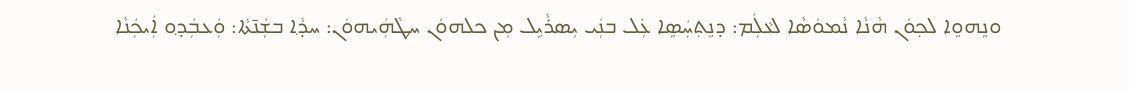ܘܢܸܗܘܸܐ ܠܟ݂ܘܿܢ ܗܵܢܵܐ ܢܵܡܘܿܣܵܐ ܠܥܵܠܲܡ: ܕܢܸܬ݂ܚܲܣܸܐ ܥܲܠ ܒܢܲܝ ܝܼܣܪܵܝܹܠ ܡܼܢ ܟܠܗܘܿܢ ܚܛܵܗܲܝܗܘܿܢ: ܚܕ݂ܵܐ ܒܫܲܢ̄ܬܵܐ: ܘܲܥܒܲܕ݂ܘ ܐܲܝܟܲܢܵܐ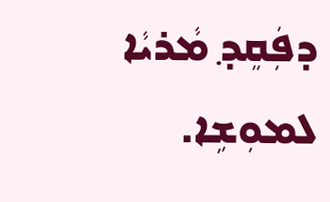ܕܦܲܩܸܕ݂ ܡܵܪܝܵܐ ܠܡܘܼܫܹܐ.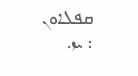ܩܦܠܐܘܢ : ܝܙ.